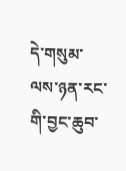དེ་གསུམ་ལས་ཉན་རང་གི་བྱང་ཆུབ་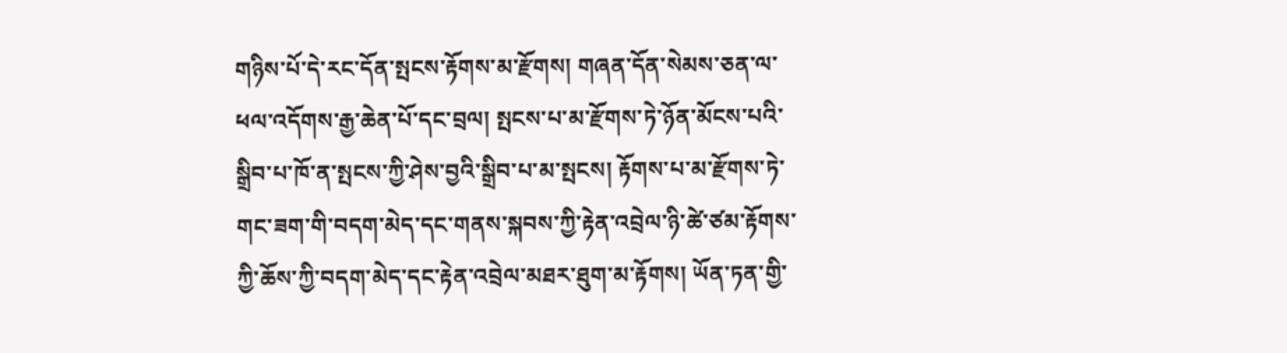གཉིས་པོ་དེ་རང་དོན་སྤངས་རྟོགས་མ་རྫོགས། གཞན་དོན་སེམས་ཅན་ལ་ཕལ་འདོགས་རྒྱ་ཆེན་པོ་དང་བྲལ། སྤངས་པ་མ་རྫོགས་ཏེ་ཉོན་མོངས་པའི་སྒྲིབ་པ་ཁོ་ན་སྤངས་ཀྱི་ཤེས་བྱའི་སྒྲིབ་པ་མ་སྤངས། རྟོགས་པ་མ་རྫོགས་ཏེ་གང་ཟག་གི་བདག་མེད་དང་གནས་སྐབས་ཀྱི་རྟེན་འབྲེལ་ཉི་ཚེ་ཙམ་རྟོགས་ཀྱི་ཆོས་ཀྱི་བདག་མེད་དང་རྟེན་འབྲེལ་མཐར་ཐུག་མ་རྟོགས། ཡོན་ཏན་གྱི་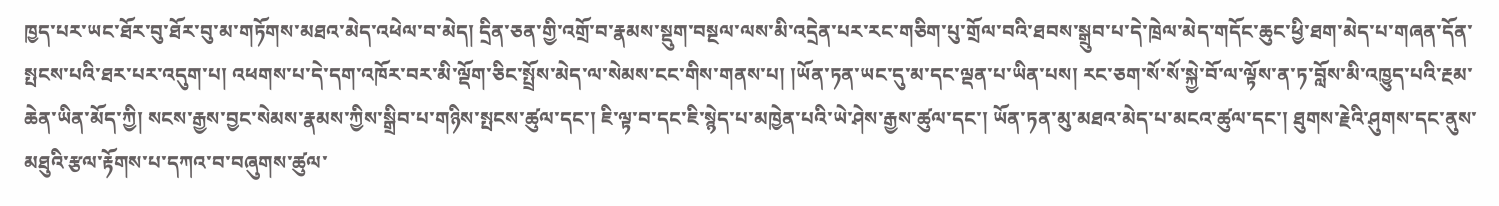ཁྱད་པར་ཡང་ཐོར་བུ་ཐོར་བུ་མ་གཏོགས་མཐའ་མེད་འཕེལ་བ་མེད། དྲིན་ཅན་གྱི་འགྲོ་བ་རྣམས་སྡུག་བསྔལ་ལས་མི་འདྲེན་པར་རང་གཅིག་པུ་གྲོལ་བའི་ཐབས་སྒྲུབ་པ་དེ་ཁྲེལ་མེད་གདོང་ཆུང་ཕྱི་ཐག་མེད་པ་གཞན་དོན་སྤངས་པའི་ཐར་པར་འདུག་པ། འཕགས་པ་དེ་དག་འཁོར་བར་མི་ལྡོག་ཅིང་སྤྲོས་མེད་ལ་སེམས་ངང་གིས་གནས་པ། །ཡོན་ཏན་ཡང་དུ་མ་དང་ལྡན་པ་ཡིན་པས། རང་ཅག་སོ་སོ་སྐྱེ་བོ་ལ་ལྟོས་ན་ཏ་བློས་མི་འཁྱུད་པའི་རྔམ་ཆེན་ཡིན་མོད་ཀྱི། སངས་རྒྱས་བྱང་སེམས་རྣམས་ཀྱིས་སྒྲིབ་པ་གཉིས་སྤངས་ཚུལ་དང་། ཇི་ལྟ་བ་དང་ཇི་སྙེད་པ་མཁྱེན་པའི་ཡེ་ཤེས་རྒྱས་ཚུལ་དང་། ཡོན་ཏན་མུ་མཐའ་མེད་པ་མངའ་ཚུལ་དང་། ཐུགས་རྗེའི་ཤུགས་དང་ནུས་མཐུའི་རྩལ་རྟོགས་པ་དཀའ་བ་བཞུགས་ཚུལ་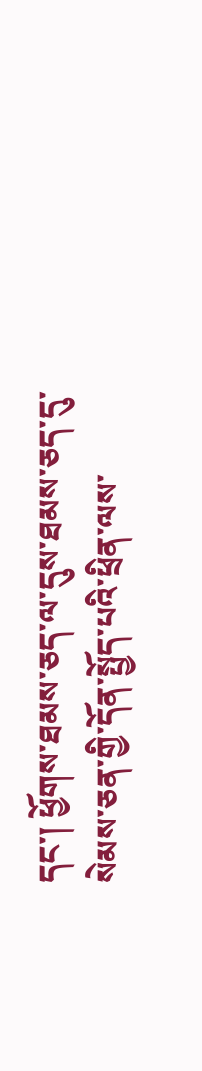དང་། ཕྱོགས་ཐམས་ཅད་ལ་དུས་ཐམས་ཅད་དུ་སེམས་ཅན་གྱི་དོན་སྤྱོད་པའི་ཕྲིན་ལས་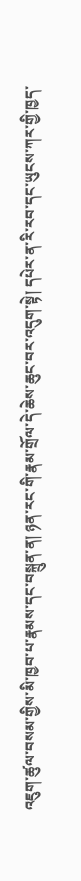འཇུག་ཚུལ་བསམ་གྱིས་མི་ཁྱབ་པ་རྣམས་དང་བསྐྲུན་ན། ཉན་རང་གི་རྣམ་གྲོལ་དེ་ཆེས་ཆུང་བར་འདུག་སྟེ། དཔེར་ན་རི་རབ་དང་ཡུངས་ཀར་གྱི་ཁྱད་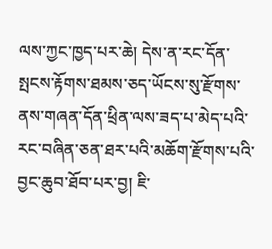ལས་ཀྱང་ཁྱད་པར་ཆེ། དེས་ན་རང་དོན་སྤངས་རྟོགས་ཐམས་ཅད་ཡོངས་སུ་རྫོགས་ནས་གཞན་དོན་ཕྲིན་ལས་ཟད་པ་མེད་པའི་རང་བཞིན་ཅན་ཐར་པའི་མཆོག་རྫོགས་པའི་བྱང་ཆུབ་ཐོབ་པར་བྱ། ཇི་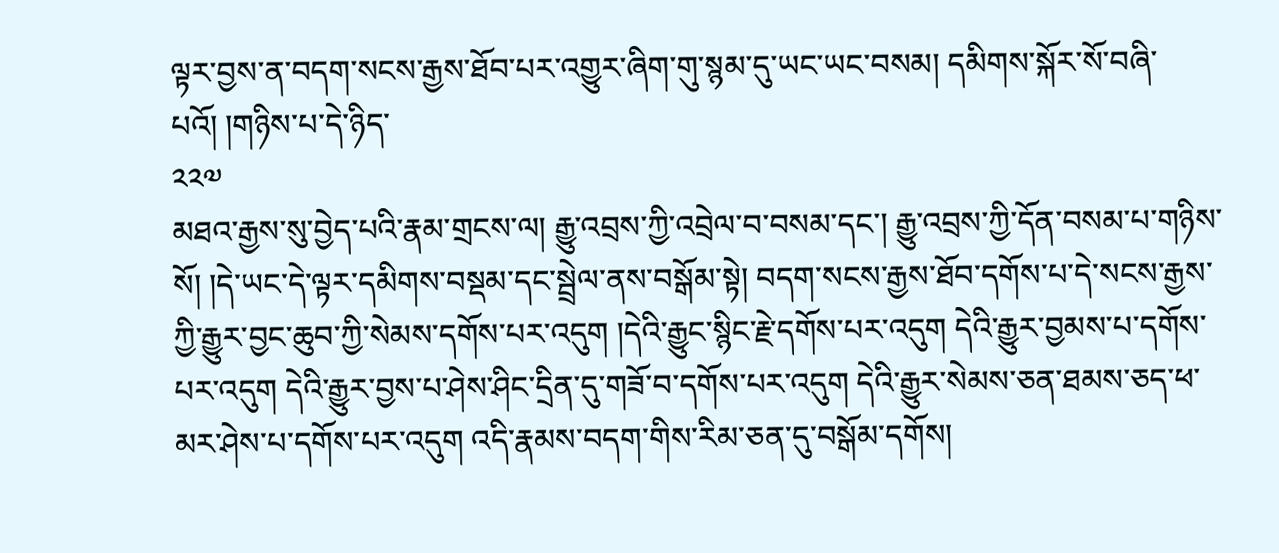ལྟར་བྱས་ན་བདག་སངས་རྒྱས་ཐོབ་པར་འགྱུར་ཞིག་གུ་སྙམ་དུ་ཡང་ཡང་བསམ། དམིགས་སྐོར་སོ་བཞི་པའོ། །གཉིས་པ་དེ་ཉིད་
༢༢༧
མཐའ་རྒྱས་སུ་བྱེད་པའི་རྣམ་གྲངས་ལ། རྒྱུ་འབྲས་ཀྱི་འབྲེལ་བ་བསམ་དང་། རྒྱུ་འབྲས་ཀྱི་དོན་བསམ་པ་གཉིས་སོ། །དེ་ཡང་དེ་ལྟར་དམིགས་བསྡམ་དང་སྦྲེལ་ནས་བསྒོམ་སྟེ། བདག་སངས་རྒྱས་ཐོབ་དགོས་པ་དེ་སངས་རྒྱས་ཀྱི་རྒྱུར་བྱང་ཆུབ་ཀྱི་སེམས་དགོས་པར་འདུག །དེའི་རྒྱུང་སྙིང་རྗེ་དགོས་པར་འདུག དེའི་རྒྱུར་བྱམས་པ་དགོས་པར་འདུག དེའི་རྒྱུར་བྱས་པ་ཤེས་ཤིང་དྲིན་དུ་གཟོ་བ་དགོས་པར་འདུག དེའི་རྒྱུར་སེམས་ཅན་ཐམས་ཅད་ཕ་མར་ཤེས་པ་དགོས་པར་འདུག འདི་རྣམས་བདག་གིས་རིམ་ཅན་དུ་བསྒོམ་དགོས།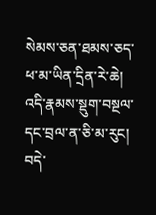སེམས་ཅན་ཐམས་ཅད་ཕ་མ་ཡིན་དྲིན་རེ་ཆེ། འདི་རྣམས་སྡུག་བསྔལ་དང་བྲལ་ན་ཅི་མ་རུང། བདེ་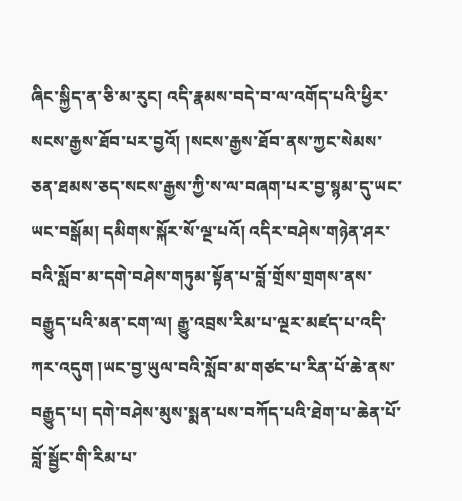ཞིང་སྐྱིད་ན་ཅི་མ་རུང། འདི་རྣམས་བདེ་བ་ལ་འགོད་པའི་ཕྱིར་སངས་རྒྱས་ཐོབ་པར་བྱའོ། །སངས་རྒྱས་ཐོབ་ནས་ཀྱང་སེམས་ཅན་ཐམས་ཅད་སངས་རྒྱས་ཀྱི་ས་ལ་བཞག་པར་བྱ་སྙམ་དུ་ཡང་ཡང་བསྒོམ། དམིགས་སྐོར་སོ་ལྔ་པའོ། འདིར་བཤེས་གཉེན་ཤར་བའི་སློབ་མ་དགེ་བཤེས་གཏུམ་སྟོན་པ་བློ་གྲོས་གྲགས་ནས་བརྒྱུད་པའི་མན་ངག་ལ། རྒྱུ་འབྲས་རིམ་པ་ལྔར་མཛད་པ་འདི་ཀར་འདུག །ཡང་བྱ་ཡུལ་བའི་སློབ་མ་གཙང་པ་རིན་པོ་ཆེ་ནས་བརྒྱུད་པ། དགེ་བཤེས་མུས་སྨན་པས་བཀོད་པའི་ཐེག་པ་ཆེན་པོ་བློ་སྦྱོང་གི་རིམ་པ་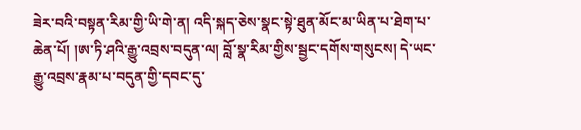ཟེར་བའི་བསྟན་རིམ་གྱི་ཡི་གེ་ན། འདི་སྐད་ཅེས་སྣང་སྟེ་ཐུན་མོང་མ་ཡིན་པ་ཐེག་པ་ཆེན་པོ། །ཨ་ཏི་ཤའི་རྒྱུ་འབྲས་བདུན་ལ། བློ་སྣ་རིམ་གྱིས་སྦྱང་དགོས་གསུངས། དེ་ཡང་རྒྱུ་འབྲས་རྣམ་པ་བདུན་གྱི་དབང་དུ་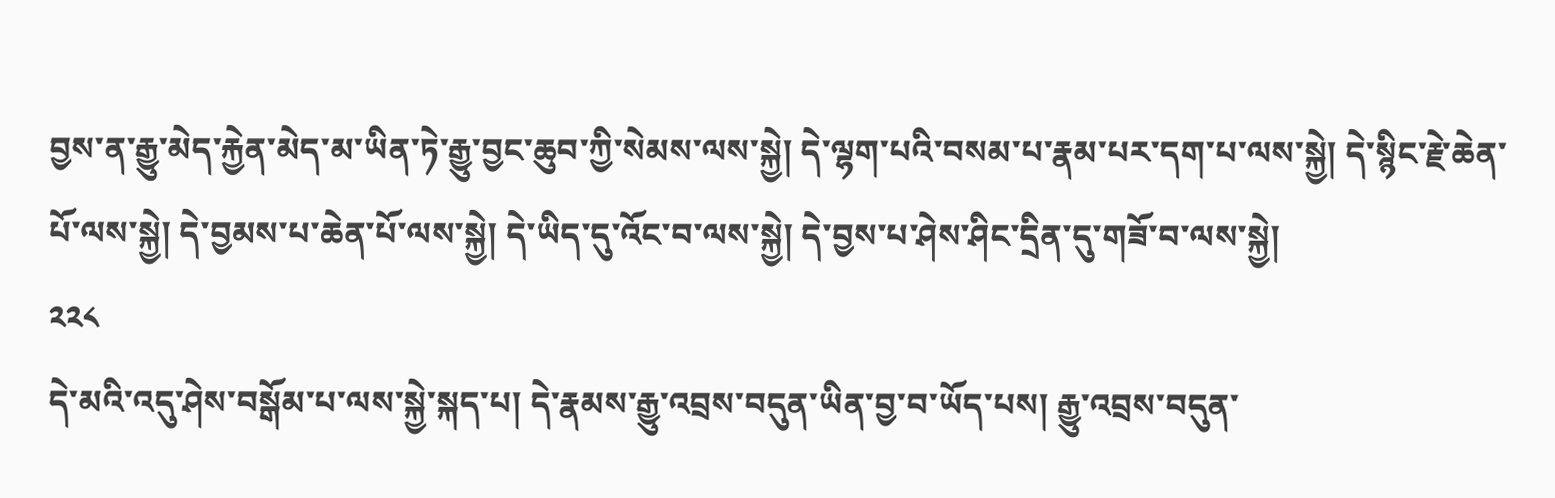བྱས་ན་རྒྱུ་མེད་རྐྱེན་མེད་མ་ཡིན་ཏེ་རྒྱུ་བྱང་ཆུབ་ཀྱི་སེམས་ལས་སྐྱེ། དེ་ལྷག་པའི་བསམ་པ་རྣམ་པར་དག་པ་ལས་སྐྱེ། དེ་སྙིང་རྗེ་ཆེན་པོ་ལས་སྐྱེ། དེ་བྱམས་པ་ཆེན་པོ་ལས་སྐྱེ། དེ་ཡིད་དུ་འོང་བ་ལས་སྐྱེ། དེ་བྱས་པ་ཤེས་ཤིང་དྲིན་དུ་གཟོ་བ་ལས་སྐྱེ།
༢༢༨
དེ་མའི་འདུ་ཤེས་བསྒོམ་པ་ལས་སྐྱེ་སྐད་པ། དེ་རྣམས་རྒྱུ་འབྲས་བདུན་ཡིན་བྱ་བ་ཡོད་པས། རྒྱུ་འབྲས་བདུན་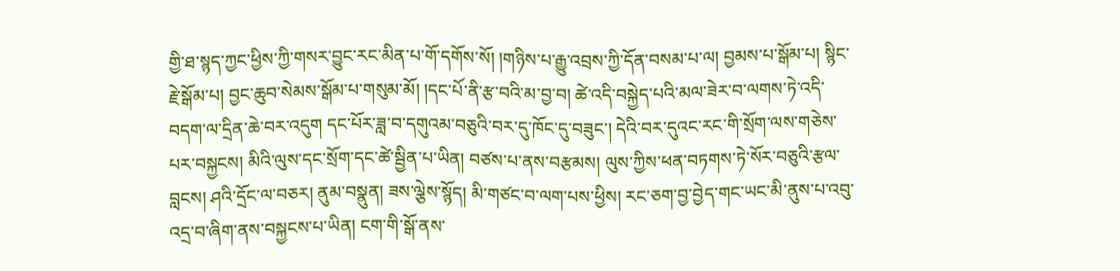གྱི་ཐ་སྙད་ཀྱང་ཕྱིས་ཀྱི་གསར་བྱུང་རང་མིན་པ་གོ་དགོས་སོ། །གཉིས་པ་རྒྱུ་འབྲས་ཀྱི་དོན་བསམ་པ་ལ། བྱམས་པ་སྒོམ་པ། སྙིང་རྗེ་སྒོམ་པ། བྱང་ཆུབ་སེམས་སྒོམ་པ་གསུམ་མོ། །དང་པོ་ནི་རྩ་བའི་མ་བྱ་བ། ཚེ་འདི་བསྐྱེད་པའི་མལ་ཟེར་བ་ལགས་ཏེ་འདི་བདག་ལ་དྲིན་ཆེ་བར་འདུག དང་པོར་ཟླ་བ་དགུའམ་བཅུའི་བར་དུ་ཁོང་དུ་བཟུང་། དེའི་བར་དུའང་རང་གི་སྲོག་ལས་གཅེས་པར་བསྐྱངས། མིའི་ལུས་དང་སྲོག་དང་ཚེ་སྦྱིན་པ་ཡིན། བཙས་པ་ནས་བརྩམས། ལུས་ཀྱིས་ཕན་བཏགས་ཏེ་སོར་བཅུའི་རྩལ་བླངས། ཤའི་དྲོང་ལ་བཅར། ནུམ་བསྣུན། ཟས་ལྕེས་སྙོད། མི་གཙང་བ་ལག་པས་ཕྱིས། རང་ཅག་བྱ་བྱེད་གང་ཡང་མི་ནུས་པ་འབུ་འདྲ་བ་ཞིག་ནས་བསྐྱངས་པ་ཡིན། ངག་གི་སྒོ་ནས་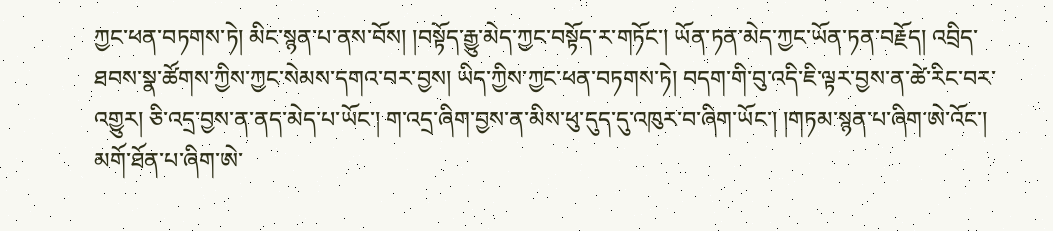ཀྱང་ཕན་བཏགས་ཏེ། མིང་སྙན་པ་ནས་བོས། །བསྟོད་རྒྱུ་མེད་ཀྱང་བསྟོད་ར་གཏོང་། ཡོན་ཏན་མེད་ཀྱང་ཡོན་ཏན་བརྗོད། འབྲིད་ཐབས་སྣ་ཚོགས་ཀྱིས་ཀྱང་སེམས་དགའ་བར་བྱས། ཡིད་ཀྱིས་ཀྱང་ཕན་བཏགས་ཏེ། བདག་གི་བུ་འདི་ཇི་ལྟར་བྱས་ན་ཚེ་རིང་བར་འགྱུར། ཅི་འདྲ་བྱས་ན་ནད་མེད་པ་ཡོང་། ག་འདྲ་ཞིག་བྱས་ན་མིས་ཕུ་དུད་དུ་འཁུར་བ་ཞིག་ཡོང་། །གཏམ་སྙན་པ་ཞིག་ཨེ་འོང་། མགོ་ཐོན་པ་ཞིག་ཨེ་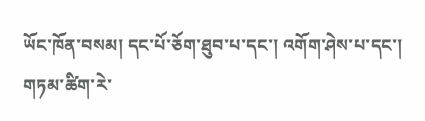ཡོང་ཁོན་བསམ། དང་པོ་ཅོག་ཐུབ་པ་དང་། འགོག་ཤེས་པ་དང་། གཏམ་ཚིག་རེ་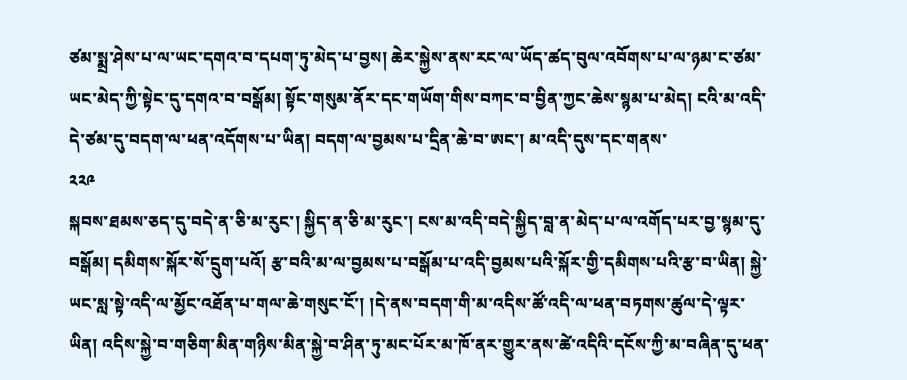ཙམ་སྨྲ་ཤེས་པ་ལ་ཡང་དགའ་བ་དཔག་ཏུ་མེད་པ་བྱས། ཆེར་སྐྱེས་ནས་རང་ལ་ཡོད་ཚད་བུལ་འབོགས་པ་ལ་ཉམ་ང་ཙམ་ཡང་མེད་ཀྱི་སྟེང་དུ་དགའ་བ་བསྒོམ། སྟོང་གསུམ་ནོར་དང་གཡོག་གིས་བཀང་བ་བྱིན་ཀྱང་ཆེས་སྙམ་པ་མེད། ངའི་མ་འདི་དེ་ཙམ་དུ་བདག་ལ་ཕན་འདོགས་པ་ཡིན། བདག་ལ་བྱམས་པ་དྲིན་ཆེ་བ་ཨང་། མ་འདི་དུས་དང་གནས་
༢༢༩
སྐབས་ཐམས་ཅད་དུ་བདེ་ན་ཅི་མ་རུང་། སྐྱིད་ན་ཅི་མ་རུང་། ངས་མ་འདི་བདེ་སྐྱིད་བླ་ན་མེད་པ་ལ་འགོད་པར་བྱ་སྙམ་དུ་བསྒོམ། དམིགས་སྐོར་སོ་དྲུག་པའོ། རྩ་བའི་མ་ལ་བྱམས་པ་བསྒོམ་པ་འདི་བྱམས་པའི་སྐོར་གྱི་དམིགས་པའི་རྩ་བ་ཡིན། སྐྱེ་ཡང་སླ་སྟེ་འདི་ལ་མྱོང་འཐོན་པ་གལ་ཆེ་གསུང་ངོ་། །དེ་ནས་བདག་གི་མ་འདིས་ཚོ་འདི་ལ་ཕན་བཏགས་ཚུལ་དེ་ལྟར་ཡིན། འདིས་སྐྱེ་བ་གཅིག་མིན་གཉིས་མིན་སྐྱེ་བ་ཤིན་ཏུ་མང་པོར་མ་ཁོ་ནར་གྱུར་ནས་ཚེ་འདིའི་དངོས་ཀྱི་མ་བཞིན་དུ་ཕན་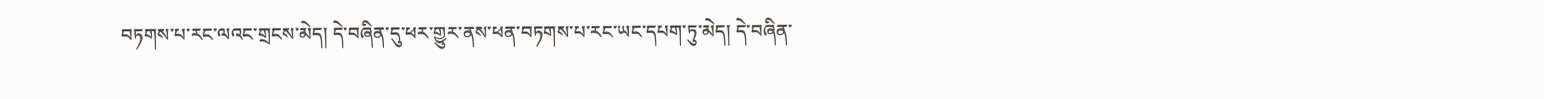བཏགས་པ་རང་ལའང་གྲངས་མེད། དེ་བཞིན་དུ་ཕར་གྱུར་ནས་ཕན་བཏགས་པ་རང་ཡང་དཔག་ཏུ་མེད། དེ་བཞིན་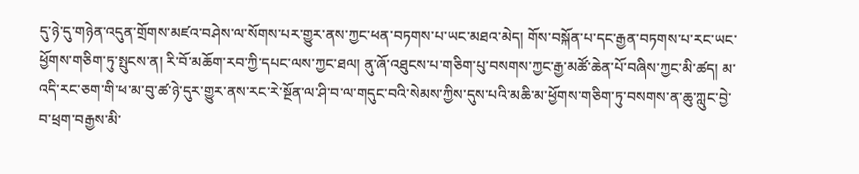དུ་ཉེ་དུ་གཉེན་འདུན་གྲོགས་མཛའ་བཤེས་ལ་སོགས་པར་གྱུར་ནས་ཀྱང་ཕན་བཏགས་པ་ཡང་མཐའ་མེད། གོས་བསྐོན་པ་དང་རྒྱན་བཏགས་པ་རང་ཡང་ཕྱོགས་གཅིག་ཏུ་སྤུངས་ན། རི་བོ་མཆོག་རབ་ཀྱི་དཔང་ལས་ཀྱང་ཐལ། ནུ་ཞོ་འཐུངས་པ་གཅིག་པུ་བསགས་ཀྱང་རྒྱ་མཚོ་ཆེན་པོ་བཞིས་ཀྱང་མི་ཚད། མ་འདི་རང་ཅག་གི་ཕ་མ་བུ་ཚ་ཉེ་དུར་གྱུར་ནས་རང་རེ་སྔོན་ལ་ཤི་བ་ལ་གདུང་བའི་སེམས་ཀྱིས་དུས་པའི་མཆི་མ་ཕྱོགས་གཅིག་ཏུ་བསགས་ན་ཆུ་ཀླུང་བྱེ་བ་ཕྲག་བརྒྱས་མི་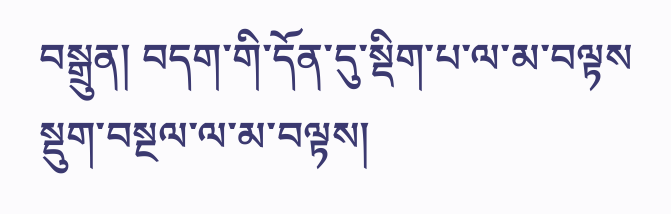བསྒྲུན། བདག་གི་དོན་དུ་སྡིག་པ་ལ་མ་བལྟས སྡུག་བསྔལ་ལ་མ་བལྟས།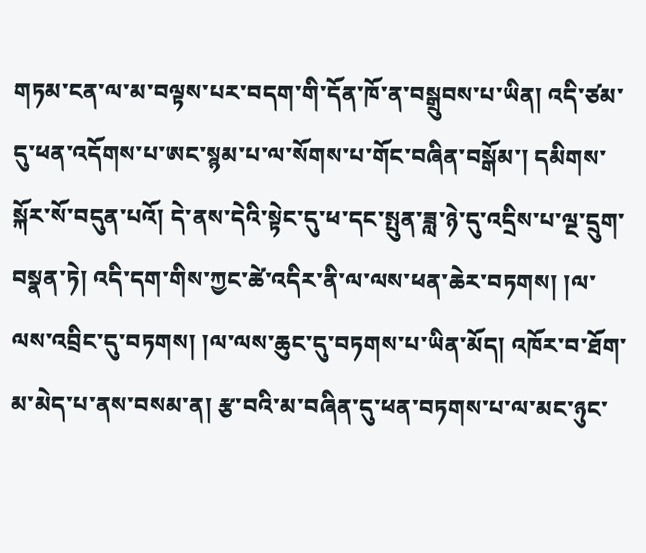གཏམ་ངན་ལ་མ་བལྟས་པར་བདག་གི་དོན་ཁོ་ན་བསྒྲུབས་པ་ཡིན། འདི་ཙམ་དུ་ཕན་འདོགས་པ་ཨང་སྙམ་པ་ལ་སོགས་པ་གོང་བཞིན་བསྒོམ་། དམིགས་སྐོར་སོ་བདུན་པའོ། དེ་ནས་དེའི་སྟེང་དུ་ཕ་དང་སྤུན་ཟླ་ཉེ་དུ་འདྲིས་པ་ལྔ་དྲུག་བསྣན་ཏེ། འདི་དག་གིས་ཀྱང་ཚེ་འདིར་ནི་ལ་ལས་ཕན་ཆེར་བཏགས། །ལ་ལས་འབྲིང་དུ་བཏགས། །ལ་ལས་ཆུང་དུ་བཏགས་པ་ཡིན་མོད། འཁོར་བ་ཐོག་མ་མེད་པ་ནས་བསམ་ན། རྩ་བའི་མ་བཞིན་དུ་ཕན་བཏགས་པ་ལ་མང་ཉུང་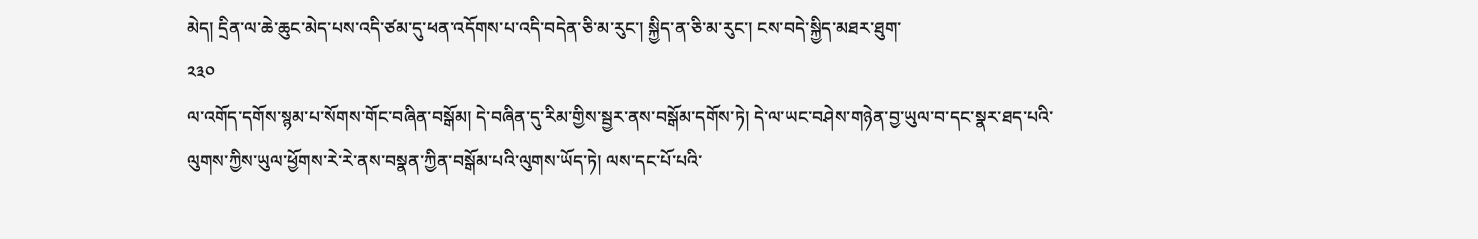མེད། དྲིན་ལ་ཆེ་ཆུང་མེད་པས་འདི་ཙམ་དུ་ཕན་འདོགས་པ་འདི་བདེན་ཅི་མ་རུང་། སྐྱིད་ན་ཅི་མ་རུང་། ངས་བདེ་སྐྱིད་མཐར་ཐུག་
༢༣༠
ལ་འགོད་དགོས་སྙམ་པ་སོགས་གོང་བཞིན་བསྒོམ། དེ་བཞིན་དུ་རིམ་གྱིས་སྦྱར་ནས་བསྒོམ་དགོས་ཏེ། དེ་ལ་ཡང་བཤེས་གཉེན་བྱ་ཡུལ་བ་དང་སྣར་ཐད་པའི་ལུགས་ཀྱིས་ཡུལ་ཕྱོགས་རེ་རེ་ནས་བསྣན་ཀྱིན་བསྒོམ་པའི་ལུགས་ཡོད་ཏེ། ལས་དང་པོ་པའི་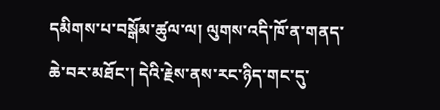དམིགས་པ་བསྒོམ་ཚུལ་ལ། ལུགས་འདི་ཁོ་ན་གནད་ཆེ་བར་མཐོང་། དེའི་རྗེས་ནས་རང་ཉིད་གང་དུ་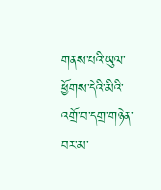གནས་པའི་ཡུལ་ཕྱོགས་དེའི་མིའི་འགྲོ་བ་དགྲ་གཉེན་བར་མ་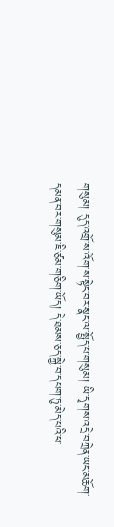གསུམ། དུད་འགྲོ་ས་འོག་ས་སྟེང་བར་སྣང་ལ་སྤྱོད་པ་གསུམ། ཡི་དྭགས་འདྲེ་བཀྲེན་ཡང་མཆོག་དམན་བར་གསུམ་ཇི་ཙམ་གཅིག་ཡོད། དེ་ཐམས་ཅད་སྐྱེ་བ་དཔག་ཏུ་མེད་པའི་ཕ་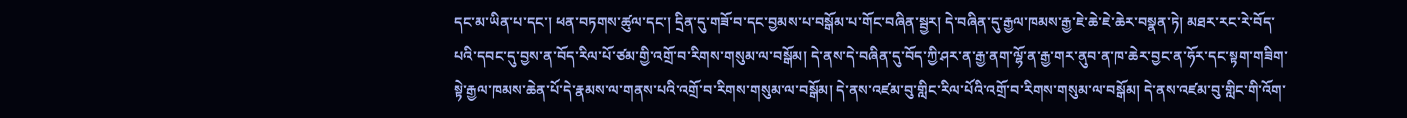དང་མ་ཡིན་པ་དང་། ཕན་བཏགས་ཚུལ་དང་། དྲིན་དུ་གཟོ་བ་དང་བྱམས་པ་བསྒོམ་པ་གོང་བཞིན་སྦྱར། དེ་བཞིན་དུ་རྒྱལ་ཁམས་རྒྱ་ཇེ་ཆེ་ཇེ་ཆེར་བསྣན་ཏེ། མཐར་རང་རེ་བོད་པའི་དབང་དུ་བྱས་ན་བོད་རིལ་པོ་ཙམ་གྱི་འགྲོ་བ་རིགས་གསུམ་ལ་བསྒོམ། དེ་ནས་དེ་བཞིན་དུ་བོད་ཀྱི་ཤར་ན་རྒྱ་ནག་ལྷོ་ན་རྒྱ་གར་ནུབ་ན་ཁ་ཆེར་བྱང་ན་ཧོར་དང་སྟག་གཟིག་སྟེ་རྒྱལ་ཁམས་ཆེན་པོ་དེ་རྣམས་ལ་གནས་པའི་འགྲོ་བ་རིགས་གསུམ་ལ་བསྒོམ། དེ་ནས་འཛམ་བུ་གླིང་རིལ་པོའི་འགྲོ་བ་རིགས་གསུམ་ལ་བསྒོམ། དེ་ནས་འཛམ་བུ་གླིང་གི་འོག་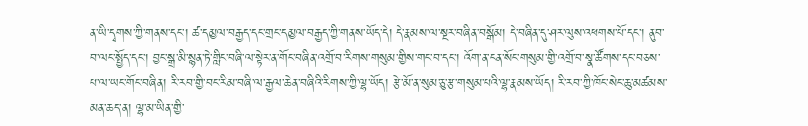ན་ཡི་དྭགས་ཀྱི་གནས་དང་། ཚ་དམྱལ་བརྒྱད་དང་གྲང་དམྱལ་བརྒྱད་ཀྱི་གནས་ཡོད་དེ། དེ་རྣམས་ལ་སྔར་བཞིན་བསྒོམ། དེ་བཞིན་དུ་ཤར་ལུས་འཕགས་པོ་དང་། ནུབ་བ་ལང་སྤྱོད་དང་། བྱང་སྒྲ་མི་སྙན་ཏེ་གླིང་བཞི་ལ་སྟེར་ན་གོང་བཞིན་འགྲོ་བ་རིགས་གསུམ་གྱིས་གང་བ་དང་། འོག་ན་ངན་སོང་གསུམ་གྱི་འགྲོ་བ་སྣ་ཚོགས་དང་བཅས་པ་ལ་ཡང་གོང་བཞིན། རི་རབ་གྱི་བང་རིམ་བཞི་ལ་རྒྱལ་ཆེན་བཞིའི་རིགས་ཀྱི་ལྷ་ཡོད། རྩེ་མོ་ན་སུམ་ཅུ་རྩ་གསུམ་པའི་ལྷ་རྣམས་ཡོད། རི་རབ་ཀྱི་ཁོང་སེང་ཆུ་མཚམས་མན་ཆད་ན། ལྷ་མ་ཡིན་གྱི་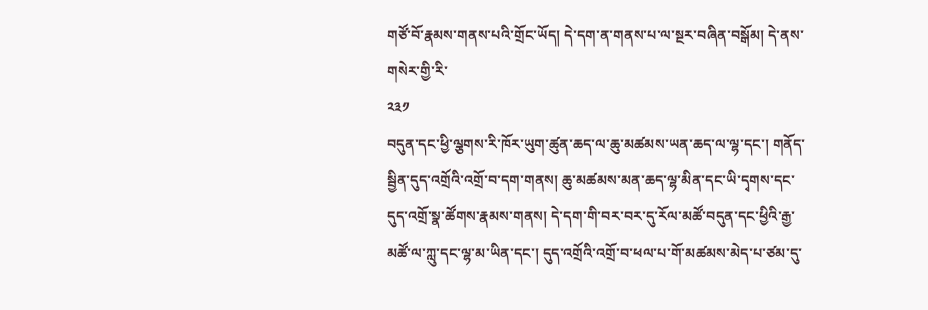གཙོ་བོ་རྣམས་གནས་པའི་གྲོང་ཡོད། དེ་དག་ན་གནས་པ་ལ་སྔར་བཞིན་བསྒོམ། དེ་ནས་གསེར་གྱི་རི་
༢༣༡
བདུན་དང་ཕྱི་ལྕགས་རི་ཁོར་ཡུག་ཚུན་ཆད་ལ་ཆུ་མཚམས་ཡན་ཆད་ལ་ལྷ་དང་། གནོད་སྦྱིན་དུད་འགྲོའི་འགྲོ་བ་དག་གནས། ཆུ་མཚམས་མན་ཆད་ལྷ་མིན་དང་ཡི་དྭགས་དང་དུད་འགྲོ་སྣ་ཚོགས་རྣམས་གནས། དེ་དག་གི་བར་བར་དུ་རོལ་མཚོ་བདུན་དང་ཕྱིའི་རྒྱ་མཚོ་ལ་ཀླུ་དང་ལྷ་མ་ཡིན་དང་། དུད་འགྲོའི་འགྲོ་བ་ཕལ་པ་གོ་མཚམས་མེད་པ་ཙམ་དུ་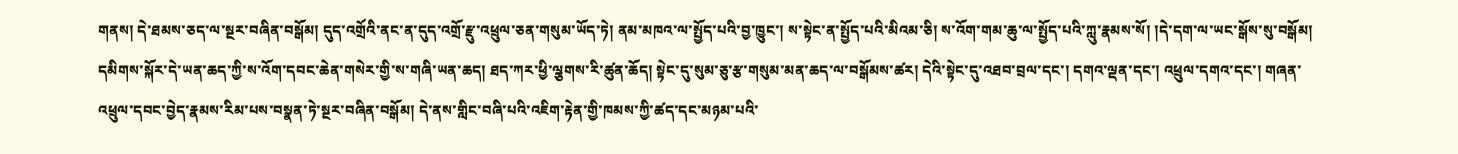གནས། དེ་ཐམས་ཅད་ལ་སྔར་བཞིན་བསྒོམ། དུད་འགྲོའི་ནང་ན་དུད་འགྲོ་རྫུ་འཕྲུལ་ཅན་གསུམ་ཡོད་ཏེ། ནམ་མཁའ་ལ་སྤྱོད་པའི་བྱ་ཁྱུང་། ས་སྟེང་ན་སྤྱོད་པའི་མིའམ་ཅི། ས་འོག་གམ་ཆུ་ལ་སྤྱོད་པའི་ཀླུ་རྣམས་སོ། །དེ་དག་ལ་ཡང་སྒོས་སུ་བསྒོམ། དམིགས་སྐོར་དེ་ཡན་ཆད་ཀྱི་ས་འོག་དབང་ཆེན་གསེར་གྱི་ས་གཞི་ཡན་ཆད། ཐད་ཀར་ཕྱི་ལྕགས་རི་ཚུན་ཆོད། སྟེང་དུ་སུམ་ཅུ་རྩ་གསུམ་མན་ཆད་ལ་བསྒོམས་ཚར། དེའི་སྟེང་དུ་འཐབ་བྲལ་དང་། དགའ་ལྡན་དང་། འཕྲུལ་དགའ་དང་། གཞན་འཕྲུལ་དབང་བྱེད་རྣམས་རིམ་པས་བསྣན་ཏེ་སྔར་བཞིན་བསྒོམ། དེ་ནས་གླིང་བཞི་པའི་འཇིག་རྟེན་གྱི་ཁམས་ཀྱི་ཚད་དང་མཉམ་པའི་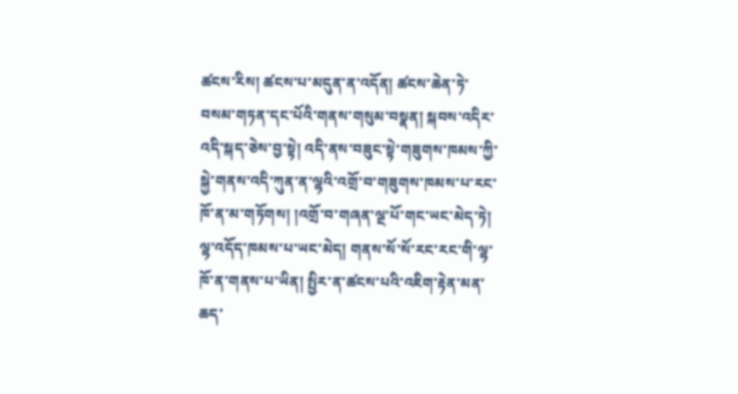ཚངས་རིས། ཚངས་པ་མདུན་ན་འདོན། ཚངས་ཆེན་ཏེ་བསམ་གཏན་དང་པོའི་གནས་གསུམ་བསྣན། སྐབས་འདིར་འདི་སྐད་ཅེས་བྱ་སྟེ། འདི་ནས་བཟུང་སྟེ་གཟུགས་ཁམས་ཀྱི་སྐྱེ་གནས་འདི་ཀུན་ན་ལྷའི་འགྲོ་བ་གཟུགས་ཁམས་པ་རང་ཁོ་ན་མ་གཏོགས། །འགྲོ་བ་གཞན་ལྔ་པོ་གང་ཡང་མེད་ཏེ། ལྷ་འདོད་ཁམས་པ་ཡང་མེད། གནས་སོ་སོ་རང་རང་གི་ལྷ་ཁོ་ན་གནས་པ་ཡིན། སྤྱིར་ན་ཚངས་པའི་འཇིག་རྟེན་མན་ཆད་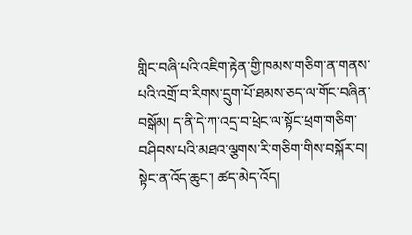གླིང་བཞི་པའི་འཇིག་རྟེན་གྱི་ཁམས་གཅིག་ན་གནས་པའི་འགྲོ་བ་རིགས་དྲུག་པོ་ཐམས་ཅད་ལ་གོང་བཞིན་བསྒོམ། ད་ནི་དེ་ཀ་འདྲ་བ་ཕྲེང་ལ་སྟོང་ཕྲག་གཅིག་བཤིབས་པའི་མཐའ་ལྕགས་རི་གཅིག་གིས་བསྐོར་བ། སྟེང་ན་འོད་ཆུང་། ཚད་མེད་འོད།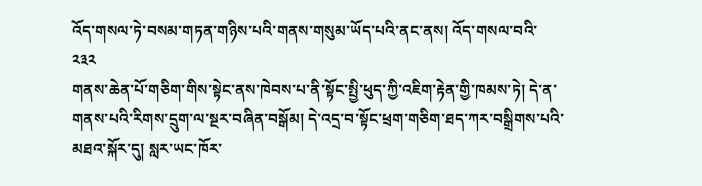འོད་གསལ་ཏེ་བསམ་གཏན་གཉིས་པའི་གནས་གསུམ་ཡོད་པའི་ནང་ནས། འོད་གསལ་བའི་
༢༣༢
གནས་ཆེན་པོ་གཅིག་གིས་སྟེང་ནས་ཁེབས་པ་ནི་སྟོང་སྤྱི་ཕུད་ཀྱི་འཇིག་རྟེན་གྱི་ཁམས་ཏེ། དེ་ན་གནས་པའི་རིགས་དྲུག་ལ་སྔར་བཞིན་བསྒོམ། དེ་འདྲ་བ་སྟོང་ཕྲག་གཅིག་ཐད་ཀར་བསྒྲིགས་པའི་མཐའ་སྐོར་དུ། སླར་ཡང་ཁོར་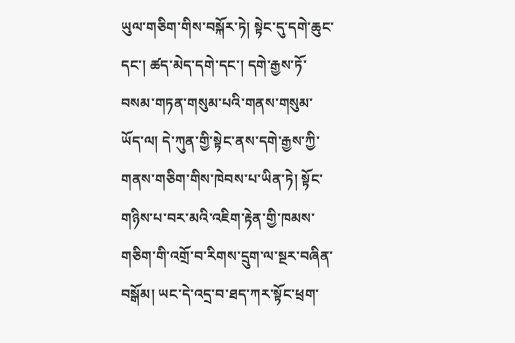ཡུལ་གཅིག་གིས་བསྐོར་ཏེ། སྟེང་དུ་དགེ་ཆུང་དང་། ཚད་མེད་དགེ་དང་། དགེ་རྒྱས་ཏོ་བསམ་གཏན་གསུམ་པའི་གནས་གསུམ་ཡོད་ལ། དེ་ཀུན་གྱི་སྟེང་ནས་དགེ་རྒྱས་ཀྱི་གནས་གཅིག་གིས་ཁེབས་པ་ཡིན་ཏེ། སྟོང་གཉིས་པ་བར་མའི་འཇིག་རྟེན་གྱི་ཁམས་གཅིག་གི་འགྲོ་བ་རིགས་དྲུག་ལ་སྔར་བཞིན་བསྒོམ། ཡང་དེ་འདྲ་བ་ཐད་ཀར་སྟོང་ཕྲག་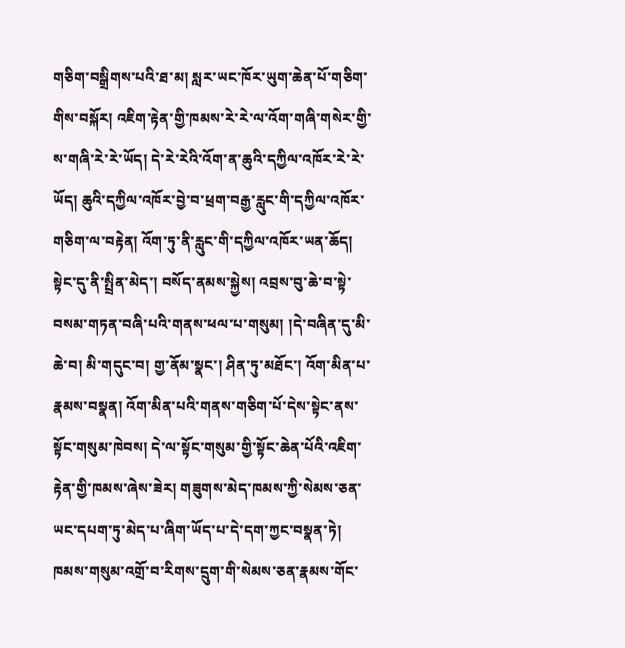གཅིག་བསྒྲིགས་པའི་ཐ་མ། སླར་ཡང་ཁོར་ཡུག་ཆེན་པོ་གཅིག་གིས་བསྐོར། འཇིག་རྟེན་གྱི་ཁམས་རེ་རེ་ལ་འོག་གཞི་གསེར་གྱི་ས་གཞི་རེ་རེ་ཡོད། དེ་རེ་རེའི་འོག་ན་ཆུའི་དཀྱིལ་འཁོར་རེ་རེ་ཡོད། ཆུའི་དཀྱིལ་འཁོར་བྱེ་བ་ཕྲག་བརྒྱ་རླུང་གི་དཀྱིལ་འཁོར་གཅིག་ལ་བརྟེན། འོག་ཏུ་ནི་རླུང་གི་དཀྱིལ་འཁོར་ཡན་ཆོད། སྟེང་དུ་ནི་སྤྲིན་མེད་། བསོད་ནམས་སྐྱེས། འབྲས་བུ་ཆེ་བ་སྟེ་བསམ་གཏན་བཞི་པའི་གནས་ཕལ་པ་གསུམ། །དེ་བཞིན་དུ་མི་ཆེ་བ། མི་གདུང་བ། གྱ་ནོམ་སྣང་། ཤིན་ཏུ་མཐོང་། འོག་མིན་པ་རྣམས་བསྣན། འོག་མིན་པའི་གནས་གཅིག་པོ་དེས་སྟེང་ནས་སྟོང་གསུམ་ཁེབས། དེ་ལ་སྟོང་གསུམ་གྱི་སྟོང་ཆེན་པོའི་འཇིག་རྟེན་གྱི་ཁམས་ཞེས་ཟེར། གཟུགས་མེད་ཁམས་ཀྱི་སེམས་ཅན་ཡང་དཔག་ཏུ་མེད་པ་ཞིག་ཡོད་པ་དེ་དག་ཀྱང་བསྣན་ཏེ། ཁམས་གསུམ་འགྲོ་བ་རིགས་དྲུག་གི་སེམས་ཅན་རྣམས་གོང་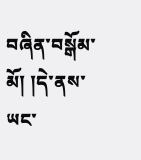བཞིན་བསྒོམ་མོ། །དེ་ནས་ཡང་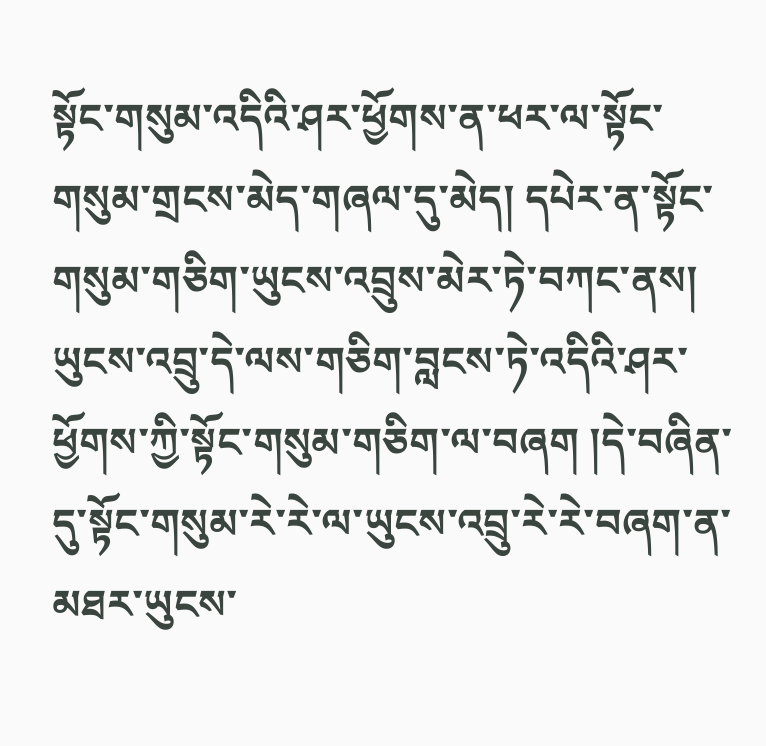སྟོང་གསུམ་འདིའི་ཤར་ཕྱོགས་ན་ཕར་ལ་སྟོང་གསུམ་གྲངས་མེད་གཞལ་དུ་མེད། དཔེར་ན་སྟོང་གསུམ་གཅིག་ཡུངས་འབྲུས་མེར་ཏེ་བཀང་ནས། ཡུངས་འབྲུ་དེ་ལས་གཅིག་བླངས་ཏེ་འདིའི་ཤར་ཕྱོགས་ཀྱི་སྟོང་གསུམ་གཅིག་ལ་བཞག །དེ་བཞིན་དུ་སྟོང་གསུམ་རེ་རེ་ལ་ཡུངས་འབྲུ་རེ་རེ་བཞག་ན་མཐར་ཡུངས་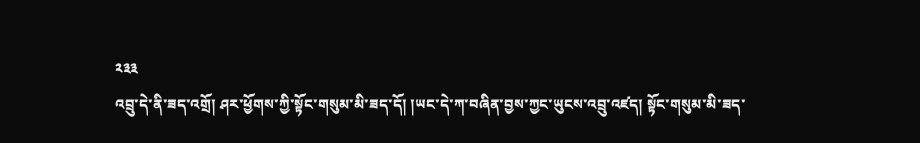༢༣༣
འབྲུ་དེ་ནི་ཟད་འགྲོ། ཤར་ཕྱོགས་ཀྱི་སྟོང་གསུམ་མི་ཟད་དོ། །ཡང་དེ་ཀ་བཞིན་བྱས་ཀྱང་ཡུངས་འབྲུ་འཛད། སྟོང་གསུམ་མི་ཟད་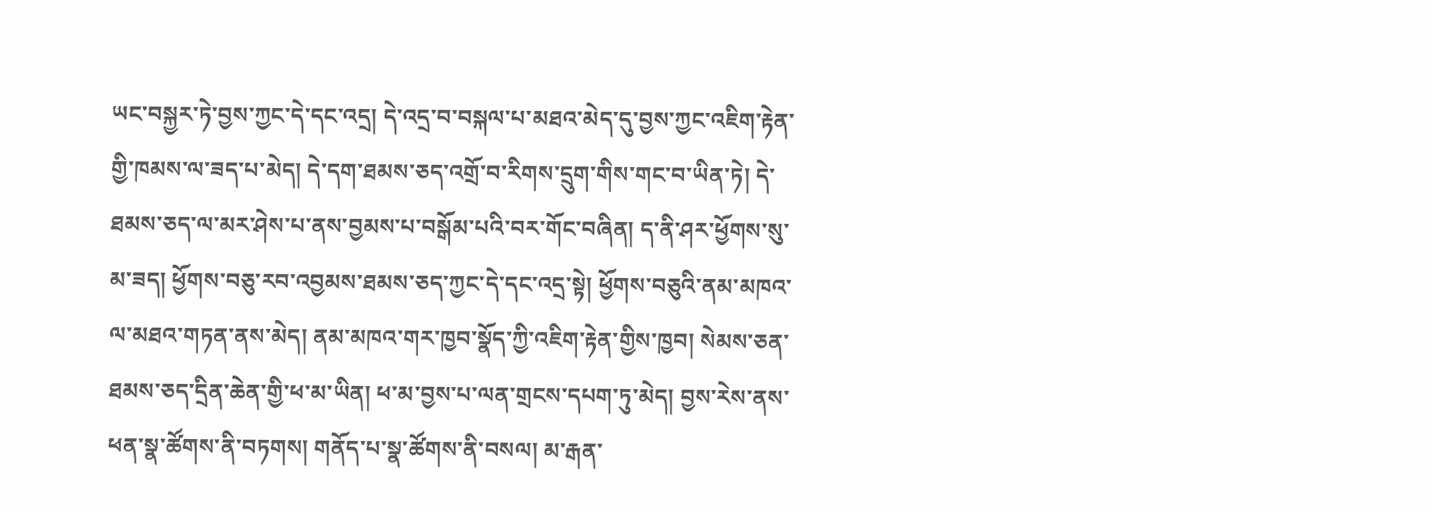ཡང་བསྐྱར་ཏེ་བྱས་ཀྱང་དེ་དང་འདྲ། དེ་འདྲ་བ་བསྐལ་པ་མཐའ་མེད་དུ་བྱས་ཀྱང་འཇིག་རྟེན་གྱི་ཁམས་ལ་ཟད་པ་མེད། དེ་དག་ཐམས་ཅད་འགྲོ་བ་རིགས་དྲུག་གིས་གང་བ་ཡིན་ཏེ། དེ་ཐམས་ཅད་ལ་མར་ཤེས་པ་ནས་བྱམས་པ་བསྒོམ་པའི་བར་གོང་བཞིན། ད་ནི་ཤར་ཕྱོགས་སུ་མ་ཟད། ཕྱོགས་བཅུ་རབ་འབྱམས་ཐམས་ཅད་ཀྱང་དེ་དང་འདྲ་སྟེ། ཕྱོགས་བཅུའི་ནམ་མཁའ་ལ་མཐའ་གཏན་ནས་མེད། ནམ་མཁའ་གར་ཁྱབ་སྣོད་ཀྱི་འཇིག་རྟེན་གྱིས་ཁྱབ། སེམས་ཅན་ཐམས་ཅད་དྲིན་ཆེན་གྱི་ཕ་མ་ཡིན། ཕ་མ་བྱས་པ་ལན་གྲངས་དཔག་ཏུ་མེད། བྱས་རེས་ནས་ཕན་སྣ་ཚོགས་ནི་བཏགས། གནོད་པ་སྣ་ཚོགས་ནི་བསལ། མ་རྒན་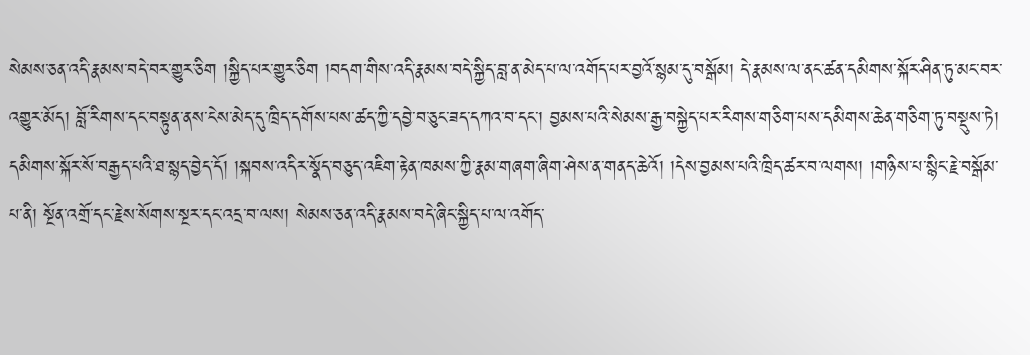སེམས་ཅན་འདི་རྣམས་བདེ་བར་གྱུར་ཅིག །སྐྱིད་པར་གྱུར་ཅིག །བདག་གིས་འདི་རྣམས་བདེ་སྐྱིད་བླ་ན་མེད་པ་ལ་འགོད་པར་བྱའོ་སྙམ་དུ་བསྒོམ། དེ་རྣམས་ལ་ནང་ཚན་དམིགས་སྐོར་ཤིན་ཏུ་མང་བར་འགྱུར་མོད། བློ་རིགས་དང་བསྟུན་ནས་ངེས་མེད་དུ་ཁྲིད་དགོས་པས་ཚད་ཀྱི་དབྱེ་བ་ཅུང་ཟད་དཀའ་བ་དང་། བྱམས་པའི་སེམས་རྒྱ་བསྐྱེད་པར་རིགས་གཅིག་པས་དམིགས་ཆེན་གཅིག་ཏུ་བསྡུས་ཏེ། དམིགས་སྐོར་སོ་བརྒྱད་པའི་ཐ་སྙད་བྱེད་དོ། །སྐབས་འདིར་སྣོད་བཅུད་འཇིག་རྟེན་ཁམས་ཀྱི་རྣམ་གཞག་ཞིག་ཤེས་ན་གནད་ཆེའོ། །དེས་བྱམས་པའི་ཁྲིད་ཚར་བ་ལགས། །གཉིས་པ་སྙིང་རྗེ་བསྒོམ་པ་ནི། སྔོན་འགྲོ་དང་རྗེས་སོགས་སྔར་དང་འདྲ་བ་ལས། སེམས་ཅན་འདི་རྣམས་བདེ་ཞིང་སྐྱིད་པ་ལ་འགོད་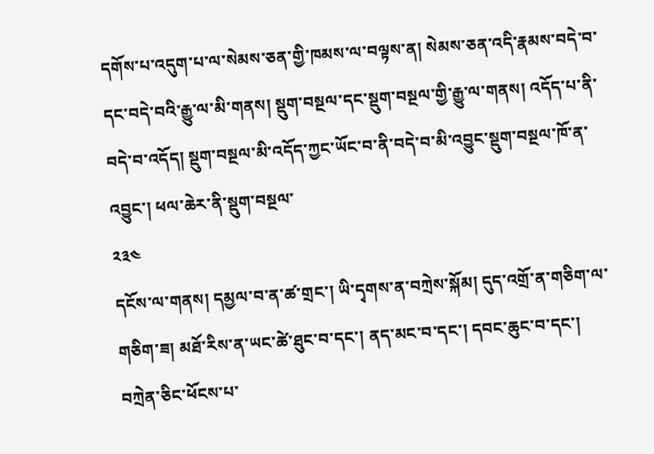དགོས་པ་འདུག་པ་ལ་སེམས་ཅན་གྱི་ཁམས་ལ་བལྟས་ན། སེམས་ཅན་འདི་རྣམས་བདེ་བ་དང་བདེ་བའི་རྒྱུ་ལ་མི་གནས། སྡུག་བསྔལ་དང་སྡུག་བསྔལ་གྱི་རྒྱུ་ལ་གནས། འདོད་པ་ནི་བདེ་བ་འདོད། སྡུག་བསྔལ་མི་འདོད་ཀྱང་ཡོང་བ་ནི་བདེ་བ་མི་འབྱུང་སྡུག་བསྔལ་ཁོ་ན་འབྱུང་། ཕལ་ཆེར་ནི་སྡུག་བསྔལ་
༢༣༤
དངོས་ལ་གནས། དམྱལ་བ་ན་ཚ་གྲང་། ཡི་དྭགས་ན་བཀྲེས་སྐོམ། དུད་འགྲོ་ན་གཅིག་ལ་གཅིག་ཟ། མཐོ་རིས་ན་ཡང་ཚེ་ཐུང་བ་དང་། ནད་མང་བ་དང་། དབང་ཆུང་བ་དང་། བཀྲེན་ཅིང་ཕོངས་པ་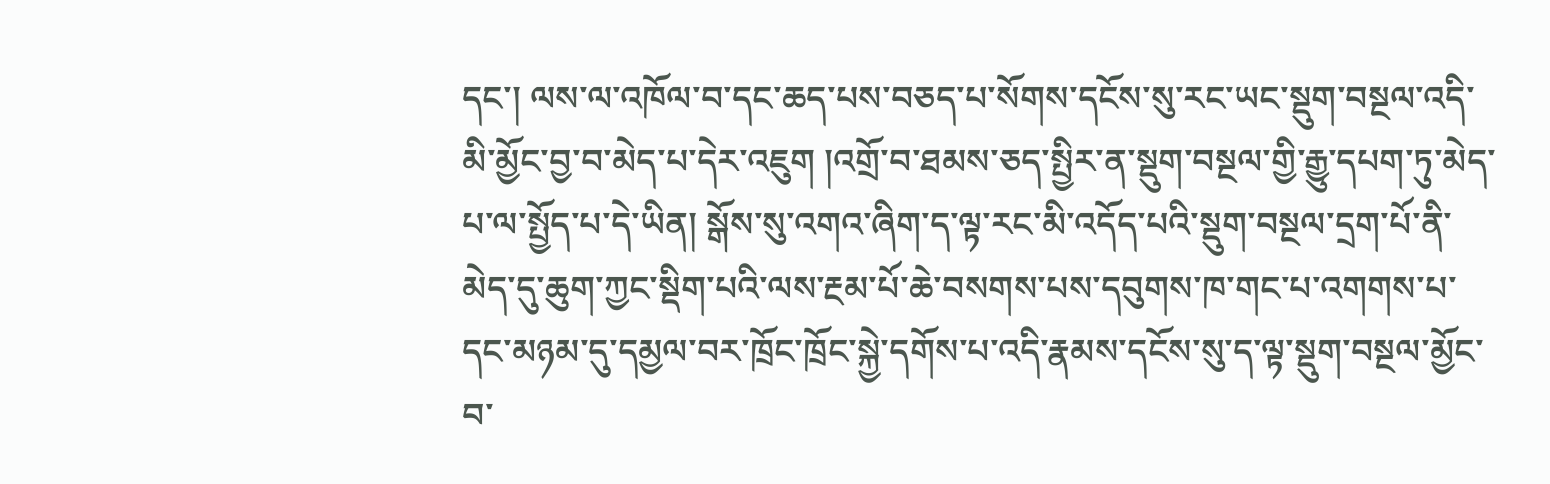དང་། ལས་ལ་འཁོལ་བ་དང་ཆད་པས་བཅད་པ་སོགས་དངོས་སུ་རང་ཡང་སྡུག་བསྔལ་འདི་མི་མྱོང་བྱ་བ་མེད་པ་དེར་འཇུག །འགྲོ་བ་ཐམས་ཅད་སྤྱིར་ན་སྡུག་བསྔལ་གྱི་རྒྱུ་དཔག་ཏུ་མེད་པ་ལ་སྤྱོད་པ་དེ་ཡིན། སྒོས་སུ་འགའ་ཞིག་ད་ལྟ་རང་མི་འདོད་པའི་སྡུག་བསྔལ་དྲག་པོ་ནི་མེད་དུ་ཆུག་ཀྱང་སྡིག་པའི་ལས་རྔམ་པོ་ཆེ་བསགས་པས་དབུགས་ཁ་གང་པ་འགགས་པ་དང་མཉམ་དུ་དམྱལ་བར་ཁྲོང་ཁྲོང་སྐྱེ་དགོས་པ་འདི་རྣམས་དངོས་སུ་ད་ལྟ་སྡུག་བསྔལ་མྱོང་བ་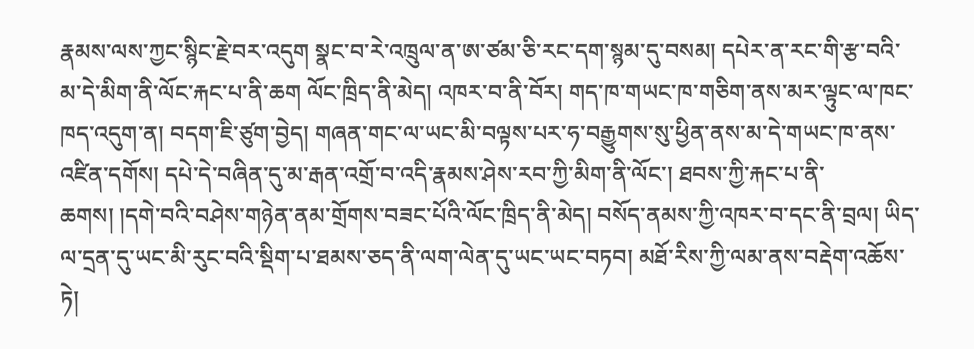རྣམས་ལས་ཀྱང་སྙིང་རྗེ་བར་འདུག སྣང་བ་རེ་འཁྲུལ་ན་ཨ་ཙམ་ཅི་རང་དག་སྙམ་དུ་བསམ། དཔེར་ན་རང་གི་རྩ་བའི་མ་དེ་མིག་ནི་ལོང་རྐང་པ་ནི་ཆག ལོང་ཁྲིད་ནི་མེད། འཁར་བ་ནི་བོར། གད་ཁ་གཡང་ཁ་གཅིག་ནས་མར་ལྟུང་ལ་ཁང་ཁད་འདུག་ན། བདག་ཇི་ཙུག་བྱེད། གཞན་གང་ལ་ཡང་མི་བལྟས་པར་ཧ་བརྒྱུགས་སུ་ཕྱིན་ནས་མ་དེ་གཡང་ཁ་ནས་འཛིན་དགོས། དཔེ་དེ་བཞིན་དུ་མ་རྒན་འགྲོ་བ་འདི་རྣམས་ཤེས་རབ་ཀྱི་མིག་ནི་ལོང་། ཐབས་ཀྱི་རྐང་པ་ནི་ཆགས། །དགེ་བའི་བཤེས་གཉེན་ནམ་གྲོགས་བཟང་པོའི་ལོང་ཁྲིད་ནི་མེད། བསོད་ནམས་ཀྱི་འཁར་བ་དང་ནི་བྲལ། ཡིད་ལ་དྲན་དུ་ཡང་མི་རུང་བའི་སྡིག་པ་ཐམས་ཅད་ནི་ལག་ལེན་དུ་ཡང་ཡང་བཏབ། མཐོ་རིས་ཀྱི་ལམ་ནས་བརྡེག་འཆོས་ཏེ།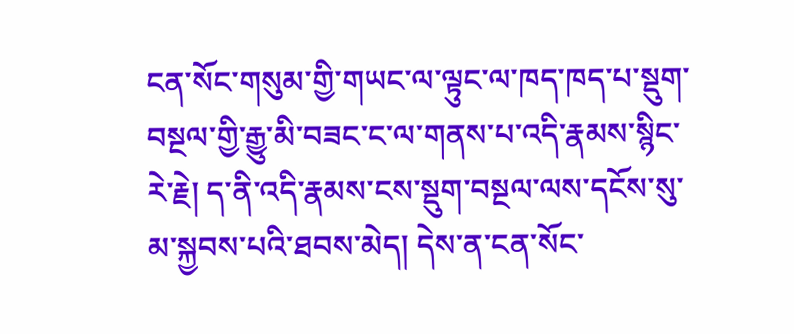ངན་སོང་གསུམ་གྱི་གཡང་ལ་ལྟུང་ལ་ཁད་ཁད་པ་སྡུག་བསྔལ་གྱི་རྒྱུ་མི་བཟང་ང་ལ་གནས་པ་འདི་རྣམས་སྙིང་རེ་རྗེ། ད་ནི་འདི་རྣམས་ངས་སྡུག་བསྔལ་ལས་དངོས་སུ་མ་སྐྱབས་པའི་ཐབས་མེད། དེས་ན་ངན་སོང་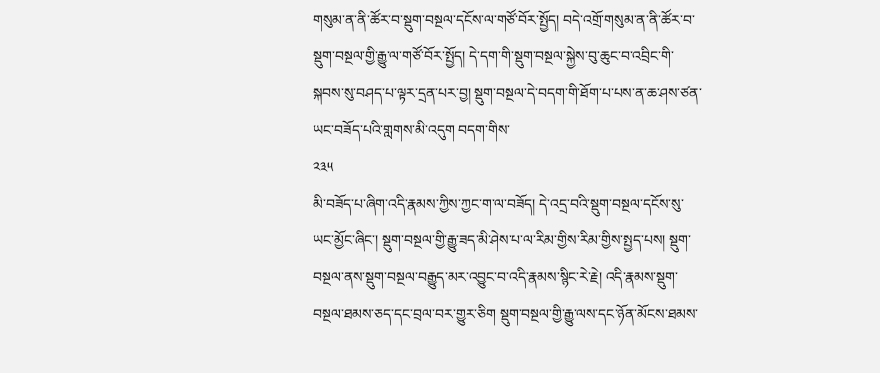གསུམ་ན་ནི་ཚོར་བ་སྡུག་བསྔལ་དངོས་ལ་གཙོ་བོར་སྤྱོད། བདེ་འགྲོ་གསུམ་ན་ནི་ཚོར་བ་སྡུག་བསྔལ་གྱི་རྒྱུ་ལ་གཙོ་བོར་སྤྱོད། དེ་དག་གི་སྡུག་བསྔལ་སྐྱེས་བུ་ཆུང་བ་འབྲིང་གི་སྐབས་སུ་བཤད་པ་ལྟར་དྲན་པར་བྱ། སྡུག་བསྔལ་དེ་བདག་གི་ཐོག་པ་པས་ན་ཆ་ཤས་ཙན་ཡང་བཟོད་པའི་གླགས་མི་འདུག བདག་གིས་
༢༣༥
མི་བཟོད་པ་ཞིག་འདི་རྣམས་ཀྱིས་ཀྱང་ག་ལ་བཟོད། དེ་འདྲ་བའི་སྡུག་བསྔལ་དངོས་སུ་ཡང་མྱོང་ཞིང་། སྡུག་བསྔལ་གྱི་རྒྱུ་ཟད་མི་ཤེས་པ་ལ་རིམ་གྱིས་རིམ་གྱིས་སྤྱད་པས། སྡུག་བསྔལ་ནས་སྡུག་བསྔལ་བརྒྱུད་མར་འབྱུང་བ་འདི་རྣམས་སྙིང་རེ་རྗེ། འདི་རྣམས་སྡུག་བསྔལ་ཐམས་ཅད་དང་བྲལ་བར་གྱུར་ཅིག སྡུག་བསྔལ་གྱི་རྒྱུ་ལས་དང་ཉོན་མོངས་ཐམས་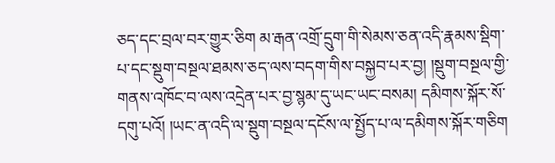ཅད་དང་བྲལ་བར་གྱུར་ཅིག མ་རྒན་འགྲོ་དྲུག་གི་སེམས་ཅན་འདི་རྣམས་སྡིག་པ་དང་སྡུག་བསྔལ་ཐམས་ཅད་ལས་བདག་གིས་བསྐྱབ་པར་བྱ། །སྡུག་བསྔལ་གྱི་གནས་འཁོང་བ་ལས་འདྲེན་པར་བྱ་སྙམ་དུ་ཡང་ཡང་བསམ། དམིགས་སྐོར་སོ་དགུ་པའོ། །ཡང་ན་འདི་ལ་སྡུག་བསྔལ་དངོས་ལ་སྤྱོད་པ་ལ་དམིགས་སྐོར་གཅིག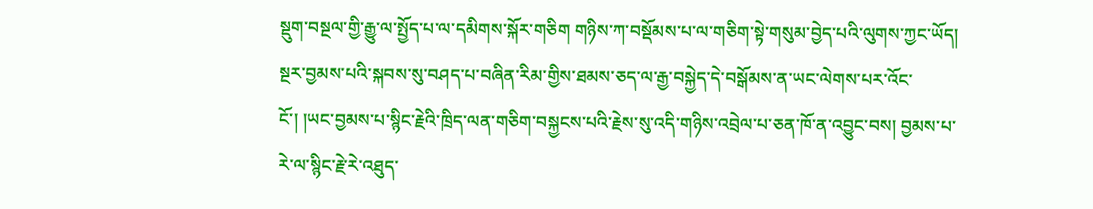སྡུག་བསྔལ་གྱི་རྒྱུ་ལ་སྤྱོད་པ་ལ་དམིགས་སྐོར་གཅིག གཉིས་ཀ་བསྡོམས་པ་ལ་གཅིག་སྟེ་གསུམ་བྱེད་པའི་ལུགས་ཀྱང་ཡོད། སྔར་བྱམས་པའི་སྐབས་སུ་བཤད་པ་བཞིན་རིམ་གྱིས་ཐམས་ཅད་ལ་རྒྱ་བསྐྱེད་དེ་བསྒོམས་ན་ཡང་ལེགས་པར་འོང་ངོ་། །ཡང་བྱམས་པ་སྙིང་རྗེའི་ཁྲིད་ལན་གཅིག་བསྐྱངས་པའི་རྗེས་སུ་འདི་གཉིས་འབྲེལ་པ་ཅན་ཁོ་ན་འབྱུང་བས། བྱམས་པ་རེ་ལ་སྙིང་རྗེ་རེ་འཐུད་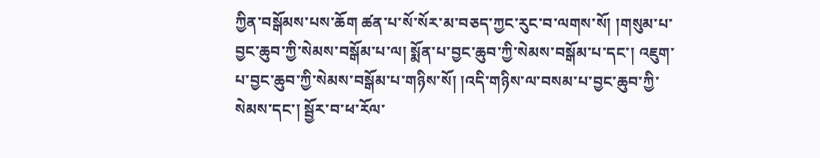ཀྱིན་བསྒོམས་པས་ཆོག ཚན་པ་སོ་སོར་མ་བཅད་ཀྱང་རུང་བ་ལགས་སོ། །གསུམ་པ་བྱང་ཆུབ་ཀྱི་སེམས་བསྒོམ་པ་ལ། སྨོན་པ་བྱང་ཆུབ་ཀྱི་སེམས་བསྒོམ་པ་དང་། འཇུག་པ་བྱང་ཆུབ་ཀྱི་སེམས་བསྒོམ་པ་གཉིས་སོ། །འདི་གཉིས་ལ་བསམ་པ་བྱང་ཆུབ་ཀྱི་སེམས་དང་། སྦྱོར་བ་ཕ་རོལ་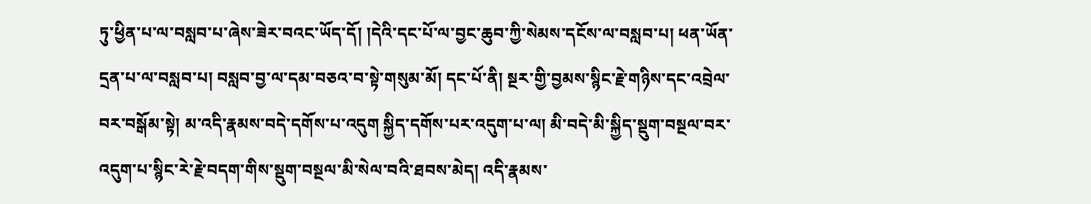ཏུ་ཕྱིན་པ་ལ་བསླབ་པ་ཞེས་ཟེར་བའང་ཡོད་དོ། །དེའི་དང་པོ་ལ་བྱང་ཆུབ་ཀྱི་སེམས་དངོས་ལ་བསླབ་པ། ཕན་ཡོན་དྲན་པ་ལ་བསླབ་པ། བསླབ་བྱ་ལ་དམ་བཅའ་བ་སྟེ་གསུམ་མོ། དང་པོ་ནི། སྔར་གྱི་བྱམས་སྙིང་རྗེ་གཉིས་དང་འབྲེལ་བར་བསྒོམ་སྟེ། མ་འདི་རྣམས་བདེ་དགོས་པ་འདུག སྐྱིད་དགོས་པར་འདུག་པ་ལ། མི་བདེ་མི་སྐྱིད་སྡུག་བསྔལ་བར་འདུག་པ་སྙིང་རེ་རྗེ་བདག་གིས་སྡུག་བསྔལ་མི་སེལ་བའི་ཐབས་མེད། འདི་རྣམས་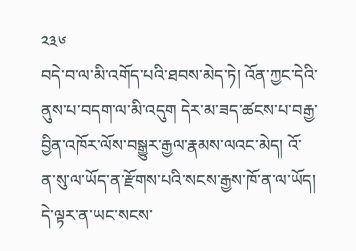༢༣༦
བདེ་བ་ལ་མི་འགོད་པའི་ཐབས་མེད་ཏེ། འོན་ཀྱང་དེའི་ནུས་པ་བདག་ལ་མི་འདུག དེར་མ་ཟད་ཚངས་པ་བརྒྱ་བྱིན་འཁོར་ལོས་བསྒྱུར་རྒྱལ་རྣམས་ལའང་མེད། འོ་ན་སུ་ལ་ཡོད་ན་རྫོགས་པའི་སངས་རྒྱས་ཁོ་ན་ལ་ཡོད། དེ་ལྟར་ན་ཡང་སངས་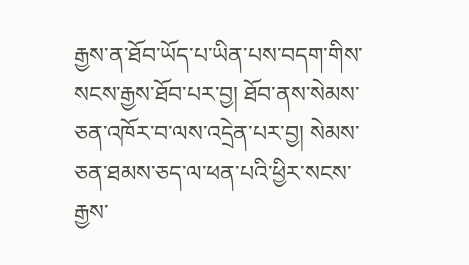རྒྱས་ན་ཐོབ་ཡོད་པ་ཡིན་པས་བདག་གིས་སངས་རྒྱས་ཐོབ་པར་བྱ། ཐོབ་ནས་སེམས་ཅན་འཁོར་བ་ལས་འདྲེན་པར་བྱ། སེམས་ཅན་ཐམས་ཅད་ལ་ཕན་པའི་ཕྱིར་སངས་རྒྱས་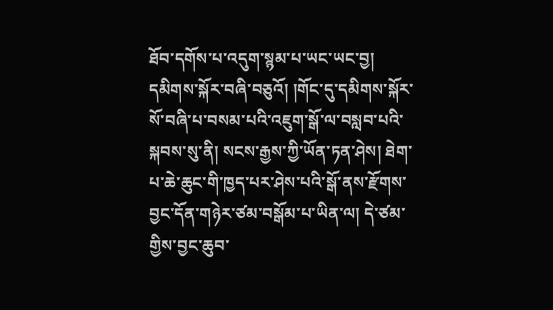ཐོབ་དགོས་པ་འདུག་སྙམ་པ་ཡང་ཡང་བྱ། དམིགས་སྐོར་བཞི་བཅུའོ། །གོང་དུ་དམིགས་སྐོར་སོ་བཞི་པ་བསམ་པའི་འཇུག་སྒོ་ལ་བསླབ་པའི་སྐབས་སུ་ནི། སངས་རྒྱས་ཀྱི་ཡོན་ཏན་ཤེས། ཐེག་པ་ཆེ་ཆུང་གི་ཁྱད་པར་ཤེས་པའི་སྒོ་ནས་རྫོགས་བྱང་དོན་གཉེར་ཙམ་བསྒོམ་པ་ཡིན་ལ། དེ་ཙམ་གྱིས་བྱང་ཆུབ་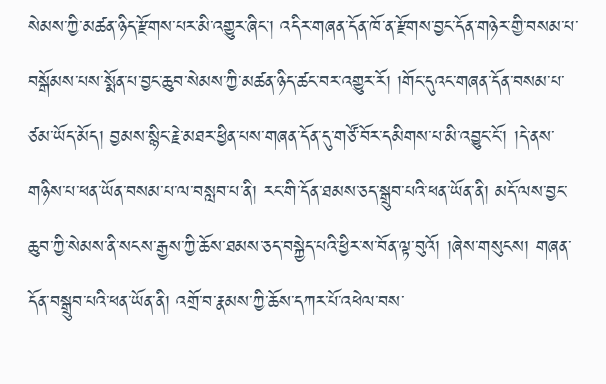སེམས་ཀྱི་མཚན་ཉིད་རྫོགས་པར་མི་འགྱུར་ཞིང་། འདིར་གཞན་དོན་ཁོ་ན་རྫོགས་བྱང་དོན་གཉེར་གྱི་བསམ་པ་བསྒོམས་པས་སྨོན་པ་བྱང་ཆུབ་སེམས་ཀྱི་མཚན་ཉིད་ཚང་བར་འགྱུར་རོ། །གོང་དུའང་གཞན་དོན་བསམ་པ་ཙམ་ཡོད་མོད། བྱམས་སྙིང་རྗེ་མཐར་ཕྱིན་པས་གཞན་དོན་དུ་གཙོ་བོར་དམིགས་པ་མི་འབྱུང་ངོ་། །དེ་ནས་གཉིས་པ་ཕན་ཡོན་བསམ་པ་ལ་བསླབ་པ་ནི། རང་གི་དོན་ཐམས་ཅད་སྒྲུབ་པའི་ཕན་ཡོན་ནི། མདོ་ལས་བྱང་ཆུབ་ཀྱི་སེམས་ནི་སངས་རྒྱས་ཀྱི་ཆོས་ཐམས་ཅད་བསྐྱེད་པའི་ཕྱིར་ས་བོན་ལྟ་བུའོ། །ཞེས་གསུངས། གཞན་དོན་བསྒྲུབ་པའི་ཕན་ཡོན་ནི། འགྲོ་བ་རྣམས་ཀྱི་ཆོས་དཀར་པོ་འཕེལ་བས་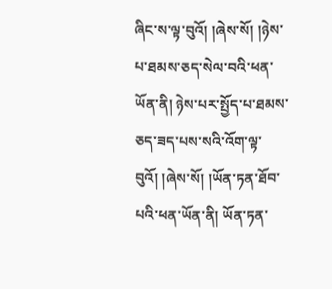ཞིང་ས་ལྟ་བུའོ། །ཞེས་སོ། །ཉེས་པ་ཐམས་ཅད་སེལ་བའི་ཕན་ཡོན་ནི། ཉེས་པར་སྤྱོད་པ་ཐམས་ཅད་ཟད་པས་སའི་འོག་ལྟ་བུའོ། །ཞེས་སོ། །ཡོན་ཏན་ཐོབ་པའི་ཕན་ཡོན་ནི། ཡོན་ཏན་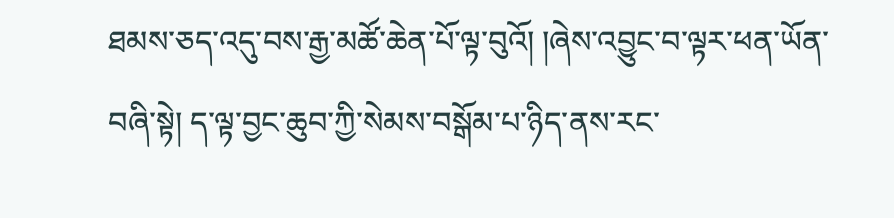ཐམས་ཅད་འདུ་བས་རྒྱ་མཚོ་ཆེན་པོ་ལྟ་བུའོ། །ཞེས་འབྱུང་བ་ལྟར་ཕན་ཡོན་བཞི་སྟེ། ད་ལྟ་བྱང་ཆུབ་ཀྱི་སེམས་བསྒོམ་པ་ཉིད་ནས་རང་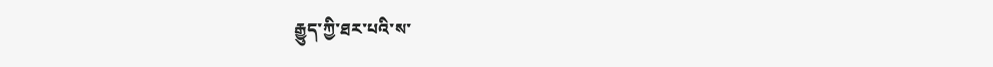རྒྱུད་ཀྱི་ཐར་པའི་ས་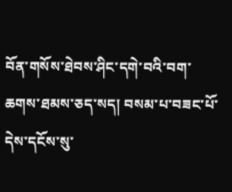བོན་གསོས་ཐེབས་ཤིང་དགེ་བའི་བག་ཆགས་ཐམས་ཅད་སད། བསམ་པ་བཟང་པོ་དེས་དངོས་སུ་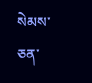སེམས་ཅན་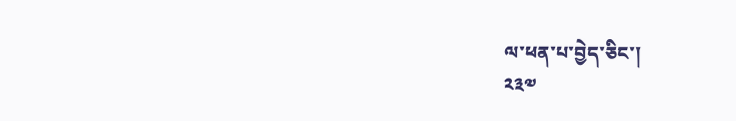ལ་ཕན་པ་བྱེད་ཅིང་།
༢༣༧